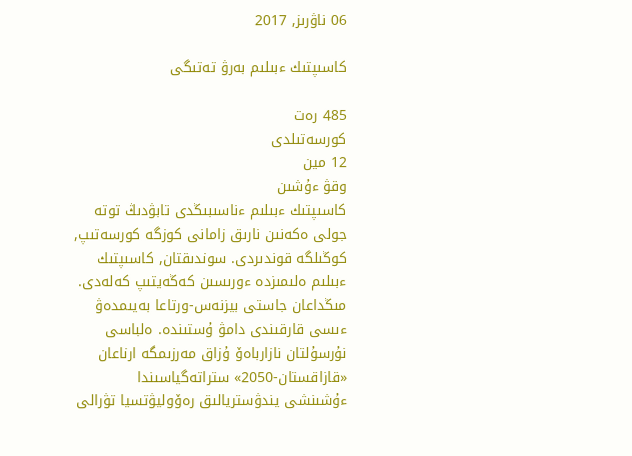06 ناۋرىز, 2017

كاسىپتىك ءبىلىم بەرۋ تەتىگى

485 رەت
كورسەتىلدى
12 مين
وقۋ ءۇشىن
كاسىپتىك ءبىلىم ءناسىبىڭدى تابۋدىڭ توتە جولى ەكەنىن نارىق زامانى كوزگە كورسەتىپ, كوڭىلگە قوندىردى. سوندىقتان, كاسىپتىك ءبىلىم ەلىمىزدە ءورىسىن كەڭەيتىپ كەلەدى. مىڭداعان جاستى بيزنەس-ورتاعا بەيىمدەۋ ءىسى قارقىندى دامۋ ۇستىندە. ەلباسى نۇرسۇلتان نازارباەۆ ۇزاق مەرزىمگە ارناعان «قازاقستان-2050» ستراتەگياسىندا ءۇشىنشى يندۋستريالىق رەۆوليۋتسيا تۋرالى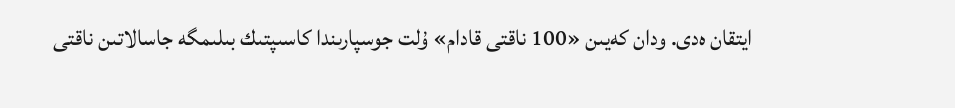ايتقان ەدى. ودان كەيىن «100 ناقتى قادام» ۇلت جوسپارىندا كاسىپتىك بىلىمگە جاسالاتىن ناقتى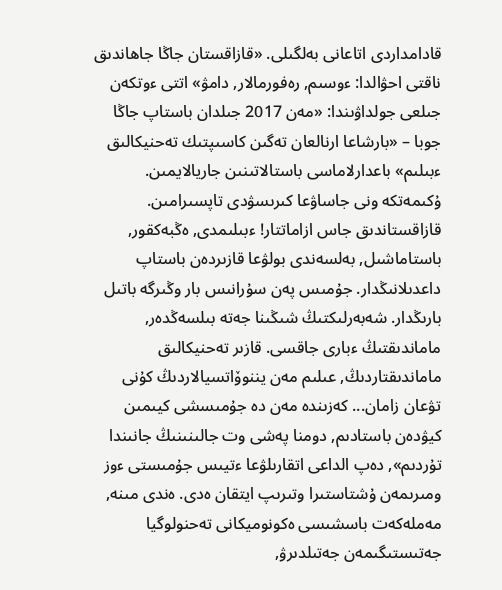قادامداردى اتاعانى بەلگىلى. «قازاقستان جاڭا جاھاندىق ناقتى احۋالدا: ءوسىم, رەفورمالار, دامۋ» اتتى ءوتكەن جىلعى جولداۋىندا: «مەن 2017 جىلدان باستاپ جاڭا جوبا – «بارشاعا ارنالعان تەگىن كاسىپتىك تەحنيكالىق ءبىلىم» باعدارلاماسى باستالاتىنىن جاريالايمىن. ۇكىمەتكە ونى جاساۋعا كىرىسۋدى تاپسىرامىن. قازاقستاندىق جاس ازاماتتار! ءبىلىمدى, ەڭبەكقور, باستاماشىل, بەلسەندى بولۋعا قازىردەن باستاپ داعدىلانىڭدار. جۇمىس پەن سۇرانىس بار وڭىرگە باتىل بارىڭدار. شەبەرلىكتىڭ شىڭىنا جەتە بىلسەڭدەر, ماماندىقتىڭ ءبارى جاقسى. قازىر تەحنيكالىق ماماندىقتاردىڭ, عىلىم مەن يننوۆاتسيالاردىڭ كۇنى تۋعان زامان... كەزىندە مەن دە جۇمىسشى كيىمىن كيۋدەن باستادىم, دومنا پەشى وت جالىنىنىڭ جانىندا تۇردىم», دەپ الداعى اتقارىلۋعا ءتيىس جۇمىستى ءوز ومىرىمەن ۇشتاستىرا وتىرىپ ايتقان ەدى. ەندى مىنە, مەملەكەت باسشىسى ەكونوميكانى تەحنولوگيا جەتىستىگىمەن جەتىلدىرۋ,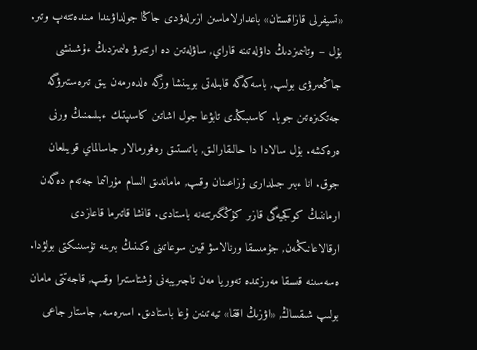«تسيفرلى قازاقستان» باعدارلاماسىن ازىرلەۋدى جاڭا جولداۋىندا مىندەتتەپ وتىر. بۇل – وتانىمىزدىڭ داۋلەتىنە قاراي, ساۋلەتىن دە ارتتىرۋ ەلىمىزدىڭ ءۇشىنشى جاڭعىرۋى بولىپ, باسەكەگە قابىلەتى بويىنشا وزگە ەلدەرمەن يىق تىرەستىرۋگە جەتكىزەتىن جوبا. كاسىبىڭدى تابۋعا جول اشاتىن كاسىپتىك ءبىلىمنىڭ ورنى ەرەكشە. بۇل سالادا دا حالىقارالىق, باتىستىق رەفورمالار جاسالماي قويىلعان جوق. انا ءبىر جىلدارى ۇزاعىنان وقىپ, ماماندىق السام مۇراتىما جەتەم دەگەن ارماننىڭ كوكجيەگى قازىر كۇڭگىرتتەنە باستادى. قانشا قاتىرما قاعازدى ارقالاعانىڭمەن, جۇمىسقا ورنالاسۋ قيىن سوعاتىنى ەكىنىڭ بىرىنە تۇسىنىكتى بولۋدا. ەسەسىنە قىسقا مەرزىمدە تەوريا مەن تاجىريبەنى ۇشتاستىرا وقىپ, قاجەتتى مامان بولىپ شىقساڭ, «اۋزىڭ اققا» تيەتىنىن ۇعا باستادىق. اسىرەسە, جاستار جاعى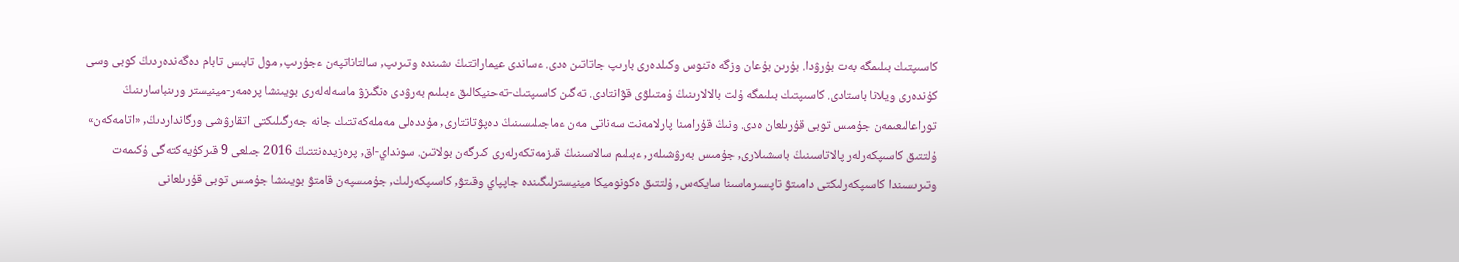كاسىپتىك بىلىمگە بەت بۇرۋدا. بۇرىن بۇعان وزگە ەتنوس وكىلدەرى بارىپ جاتاتىن ەدى. ءساندى عيماراتتىڭ ىشىندە وتىرىپ, سالتاناتپەن ءجۇرىپ, مول تابىس تابام دەگەندەردىڭ كوبى وسى كۇندەرى ويلانا باستادى. كاسىپتىك بىلىمگە ۇلت بالالارىنىڭ ۇمتىلۋى قۋانتادى. تەگىن كاسىپتىك-تەحنيكالىق ءبىلىم بەرۋدى ەنگىزۋ ماسەلەلەرى بويىنشا پرەمەر-مينيستر ورىنباسارىنىڭ توراعالىعىمەن جۇمىس توبى قۇرىلعان ەدى. ونىڭ قۇرامىنا پارلامەنت سەناتى مەن ءماجىلىسىنىڭ دەپۋتاتتارى, مۇددەلى مەملەكەتتىك جانە جەرگىلىكتى اتقارۋشى ورگانداردىڭ, «اتامەكەن» ۇلتتىق كاسىپكەرلەر پالاتاسىنىڭ باسشىلارى, جۇمىس بەرۋشىلەر, ءبىلىم سالاسىنىڭ قىزمەتكەرلەرى كىرگەن بولاتىن. سونداي-اق, پرەزيدەنتتىڭ 2016 جىلعى 9 قىركۇيەكتەگى ۇكىمەت وتىرىسىندا كاسىپكەرلىكتى دامىتۋ تاپسىرماسىنا سايكەس, ۇلتتىق ەكونوميكا مينيسترلىگىندە جاپپاي وقىتۋ, كاسىپكەرلىك, جۇمىسپەن قامتۋ بويىنشا جۇمىس توبى قۇرىلعانى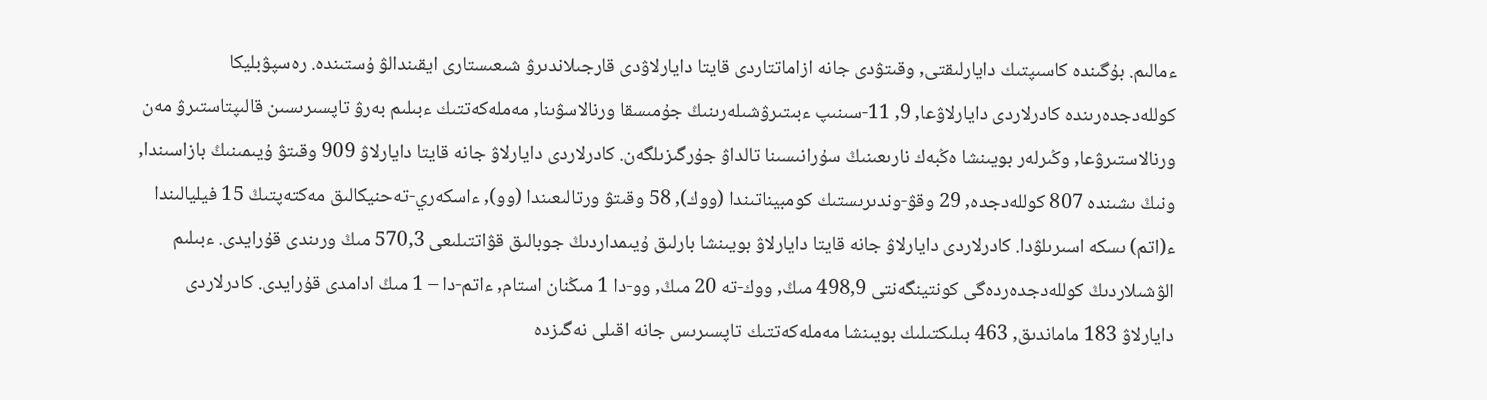ءمالىم. بۇگىندە كاسىپتىك دايارلىقتى, وقىتۋدى جانە ازاماتتاردى قايتا دايارلاۋدى قارجىلاندىرۋ شىعىستارى ايقىندالۋ ۇستىندە. رەسپۋبليكا كوللەدجدەرىندە كادرلاردى دايارلاۋعا, 9, 11-سىنىپ ءبىتىرۋشىلەرىنىڭ جۇمىسقا ورنالاسۋىنا, مەملەكەتتىك ءبىلىم بەرۋ تاپسىرىسىن قالىپتاستىرۋ مەن ورنالاستىرۋعا, وڭىرلەر بويىنشا ەڭبەك نارىعىنىڭ سۇرانىسىنا تالداۋ جۇرگىزىلگەن. كادرلاردى دايارلاۋ جانە قايتا دايارلاۋ 909 وقىتۋ ۇيىمىنىڭ بازاسىندا, ونىڭ ىشىندە 807 كوللەدجدە, 29 وقۋ-وندىرىستىك كومبيناتىندا (ووك), 58 وقىتۋ ورتالىعىندا (وو), ءاسكەري-تەحنيكالىق مەكتەپتىڭ 15 فيليالىندا ء(اتم) ىسكە اسىرىلۋدا. كادرلاردى دايارلاۋ جانە قايتا دايارلاۋ بويىنشا بارلىق ۇيىمداردىڭ جوبالىق قۋاتتىلىعى 570,3 مىڭ ورىندى قۇرايدى. ءبىلىم الۋشىلاردىڭ كوللەدجدەردەگى كونتينگەنتى 498,9 مىڭ, ووك-تە 20 مىڭ, وو-دا 1 مىڭنان استام, ءاتم-دا – 1 مىڭ ادامدى قۇرايدى. كادرلاردى دايارلاۋ 183 ماماندىق, 463 بىلىكتىلىك بويىنشا مەملەكەتتىك تاپسىرىس جانە اقىلى نەگىزدە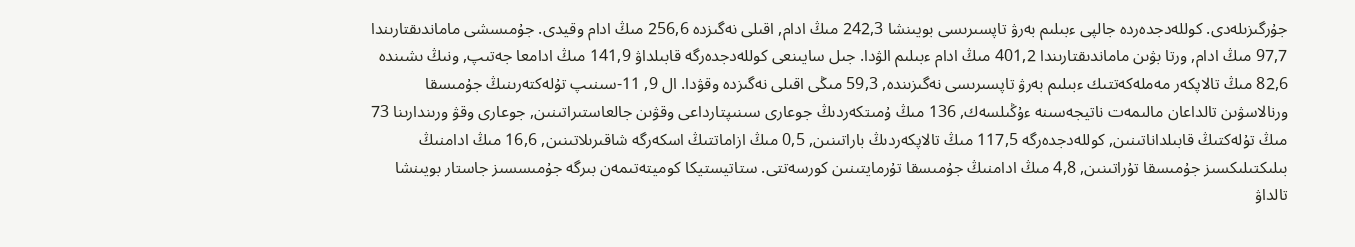جۇرگىزىلەدى. كوللەدجدەردە جالپى ءبىلىم بەرۋ تاپسىرىسى بويىنشا 242,3 مىڭ ادام, اقىلى نەگىزدە 256,6 مىڭ ادام وقيدى. جۇمىسشى ماماندىقتارىندا 97,7 مىڭ ادام, ورتا بۋىن ماماندىقتارىندا 401,2 مىڭ ادام ءبىلىم الۋدا. جىل سايىنعى كوللەدجدەرگە قابىلداۋ 141,9 مىڭ ادامعا جەتىپ, ونىڭ ىشىندە 82,6 مىڭ تالاپكەر مەملەكەتتىك ءبىلىم بەرۋ تاپسىرىسى نەگىزىندە, 59,3 مىڭى اقىلى نەگىزدە وقۋدا. ال 9, 11-سىنىپ تۇلەكتەرىنىڭ جۇمىسقا ورنالاسۋىن تالداعان مالىمەت ناتيجەسىنە ءۇڭىلسەك, 136 مىڭ ۇمىتكەردىڭ جوعارى سىنىپتارداعى وقۋىن جالعاستىراتىنىن, جوعارى وقۋ ورىندارىنا 73 مىڭ تۇلەكتىڭ قابىلداناتىنىن, كوللەدجدەرگە 117,5 مىڭ تالاپكەردىڭ باراتىنىن, 0,5 مىڭ ازاماتتىڭ اسكەرگە شاقىرىلاتىنىن, 16,6 مىڭ ادامنىڭ بىلىكتىلىكسىز جۇمىسقا تۇراتىنىن, 4,8 مىڭ ادامنىڭ جۇمىسقا تۇرمايتىنىن كورسەتتى. ستاتيستيكا كوميتەتىمەن بىرگە جۇمىسسىز جاستار بويىنشا تالداۋ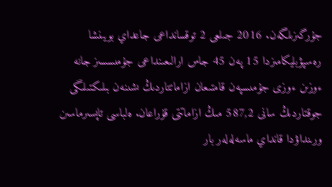جۇرگىزىلگەن. 2016 جىلعى 2 توقسانداعى جاعداي بويىنشا رەسپۋبليكامىزدا 15 پەن 45 جاس ارالىعىنداعى جۇمىسسىز جانە ءوزىن ءوزى جۇمىسپەن قامتىعان ازاماتتاردىڭ ىشىنەن بىلىكتىلىگى جوقتاردىڭ سانى 587,2 مىڭ ازاماتتى قۇراعان. ەلباسى تاپسىرماسىن ورىنداۋدا قانداي ماسەلەلەر بار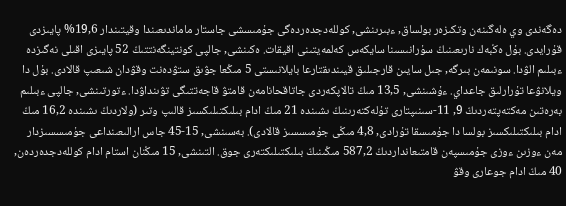دەگەندى وي ەلەگىنەن وتكىزەر بولساق, ءبىرىنشى, كوللەدجدەردەگى جۇمىسشى جاستار ماماندىعىندا وقيتىندار 19,6% پايىزدى قۇرايدى. بۇل ەڭبەك نارىعىنىڭ سۇرانىسىنا سايكەس كەلمەيتىنى اقيقات. ەكىنشى, جالپى كونتينگەنتتىڭ 52 پايىزى اقىلى نەگىزدە ءبىلىم الۋدا. سونىمەن بىرگە, جىل سايىن قارجىلىق قيىندىقتارعا بايلانىستى 5 مىڭعا جۋىق ستۋدەنت وقۋدان شىعىپ قالادى. بۇل دا ويلانۋعا تۇرارلىق جاعداي. ءۇشىنشى, 13,5 مىڭ تالاپكەردى جاتاقحانامەن قامتۋ قاجەتتىگى تۋىنداۋدا. ءتورتىنشى, جالپى ءبىلىم بەرەتىن مەكتەپتەردىڭ 9, 11-سىنىپتارى تۇلەكتەرىنىڭ ىشىندە 21 مىڭ ادام بىلىكتىلىكسىز قالىپ وتىر (ولاردىڭ ىشىندە 16,2 مىڭ ادام بىلىكتىلىكسىز بولسا دا جۇمىسقا تۇرادى, 4,8 مىڭى جۇمىسسىز قالادى). بەسىنشى, 15-45 جاس ارالىعىنداعى جۇمىسسىزدار مەن ءوزىن ءوزى جۇمىسپەن قامتىعانداردىڭ 587,2 مىڭىنىڭ بىلىكتىلىكتەرى جوق. التىنشى, 15 مىڭنان استام ادام كوللەدجدەردەن, 40 مىڭ ادام جوعارى وقۋ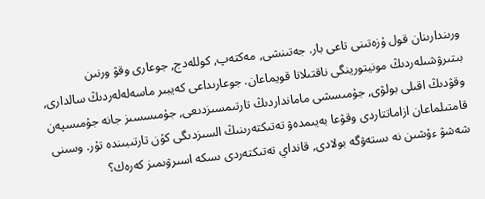ورىندارىنان قول ۇزەتىنى تاعى بار. جەتىنشى, مەكتەپ, كوللەدج, جوعارى وقۋ ورنىن بىتىرۋشىلەردىڭ مونيتورينگى ناقتىلانا قويماعان. جوعارىداعى كەيبىر ماسەلەلەردىڭ سالدارى, وقۋدىڭ اقىلى بولۋى, جۇمىسشى مامانداردىڭ تارتىمسىزدىعى, جۇمىسسىز جانە جۇمىسپەن قامتىلماعان ازاماتتاردى وقۋعا بەيىمدەۋ تەتىكتەرىنىڭ السىزدىگى كۇن تارتىبىندە تۇر. وسىنى شەشۋ ءۇشىن نە ىستەۋگە بولادى, قانداي تەتىكتەردى ىسكە اسىرۋىمىز كەرەك؟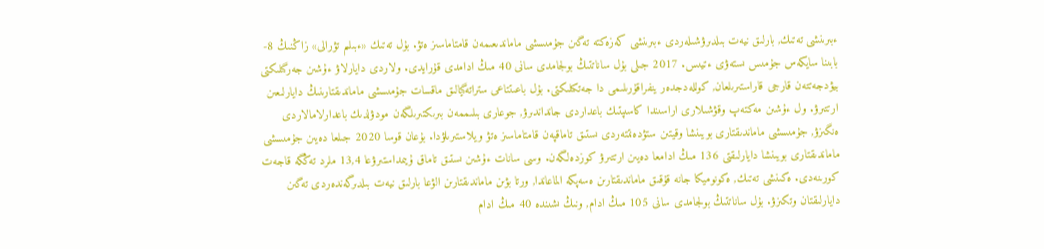ءبىرىنشى تەتىك, بارلىق نيەت بىلدىرۋشىلەردى ءبىرىنشى كەزەكتە تەگىن جۇمىسشى ماماندىعىمەن قامتاماسىز ەتۋ. بۇل تەتىك «ءبىلىم تۋرالى» زاڭنىڭ 8-بابىنا سايكەس جۇمىس ىستەۋى ءتيىس. 2017 جىلى بۇل ساناتتىڭ بولجامدى سانى 40 مىڭ ادامدى قۇرايدى. ولاردى دايارلاۋ ءۇشىن جەرگىلىكتى بيۋدجەتتەن قارجى قاراستىرىلعان, كوللەدجدەر ينفراقۇرىلىمى دا جەتكىلىكتى. بۇل باعىتتاعى ستراتەگيالىق ماقسات جۇمىسشى ماماندىقتارىنىڭ دايارلىعىن ارتتىرۋ. ول ءۇشىن مەكتەپ وقۋشىلارى اراسىندا كاسىپتىك باعداردى جانداندىرۋ, جوعارى بىلىممەن بىرىكتىرىلگەن مودۋلدىك باعدارلامالاردى ەنگىزۋ, جۇمىسشى ماماندىقتارى بويىنشا وقيتىن ستۋدەنتتەردى ىستىق تاماقپەن قامتاماسىز ەتۋ ويلاستىرىلۋدا. بۇعان قوسا 2020 جىلعا دەيىن جۇمىسشى ماماندىقتارى بويىنشا دايارلىقتى 136 مىڭ ادامعا دەيىن ارتتىرۋ كوزدەلگەن. وسى سانات ءۇشىن ىستىق تاماق ۇيىمداستىرۋعا 13,4 ملرد تەڭگە قاجەت كورىنەدى. ەكىنشى تەتىك, ەكونوميكا جانە قۇقىق ماماندىقتارىن ەسەپكە الماعاندا, ورتا بۋىن ماماندىقتارىن الۋعا بارلىق نيەت بىلدىرگەندەردى تەگىن دايارلىقتان وتكىزۋ. بۇل ساناتتىڭ بولجامدى سانى 105 مىڭ ادام, ونىڭ ىشىندە 40 مىڭ ادام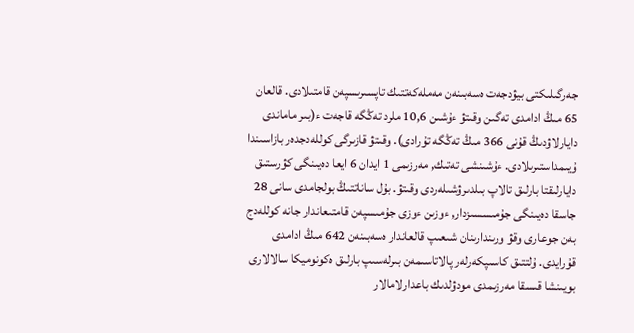جەرگىلىكتى بيۋدجەت ەسەبىنەن مەملەكەتتىك تاپسىرىسپەن قامتىلادى. قالعان 65 مىڭ ادامدى تەگىن وقىتۋ ءۇشىن 10,6 ملرد تەڭگە قاجەت ء(بىر ماماندى دايارلاۋدىڭ قۇنى 366 مىڭ تەڭگە تۇرادى). وقىتۋ قازىرگى كوللەدجدەر بازاسىندا ۇيىمداستىرىلادى. ءۇشىنشى تەتىك, مەرزىمى 1 ايدان 6 ايعا دەيىنگى كۋرستىق دايارلىقتا بارلىق تالاپ بىلدىرۋشىلەردى وقىتۋ. بۇل ساناتتىڭ بولجامدى سانى 28 جاسقا دەيىنگى جۇمىسسىزدار, ءوزىن ءوزى جۇمىسپەن قامتىعاندار جانە كوللەدج بەن جوعارى وقۋ ورىندارىنان شىعىپ قالعاندار ەسەبىنەن 642 مىڭ ادامدى قۇرايدى. ۇلتتىق كاسىپكەرلەر پالاتاسىمەن بىرلەسىپ بارلىق ەكونوميكا سالالارى بويىنشا قىسقا مەرزىمدى مودۋلدىك باعدارلامالار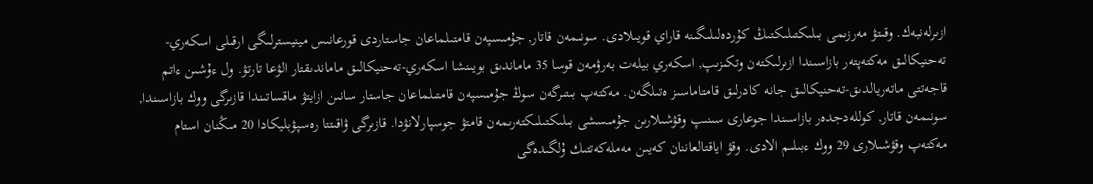ازىرلەنبەك. وقىتۋ مەرزىمى بىلىكتىلىكتىڭ كۇردەلىلىگىنە قاراي قويىلادى. سونىمەن قاتار, جۇمىسپەن قامتىلماعان جاستاردى قورعانىس مينيسترلىگى ارقىلى اسكەري-تەحنيكالىق مەكتەپتەر بازاسىندا ازىرلىكتەن وتكىزىپ, اسكەري بيلەت بەرۋمەن قوسا 35 ماماندىق بويىنشا اسكەري-تەحنيكالىق ماماندىقتار الۋعا تارتۋ. ول ءۇشىن ءاتم قاجەتتى ماتەريالدىق-تەحنيكالىق جانە كادرلىق قامتاماسىز ەتىلگەن. مەكتەپ بىتىرگەن سوڭ جۇمىسپەن قامتىلماعان جاستار سانىن ازايتۋ ماقساتىندا قازىرگى ووك بازاسىندا, سونىمەن قاتار, كوللەدجدەر بازاسىندا جوعارى سىنىپ وقۋشىلارىن جۇمىسشى بىلىكتىلىكتەرىمەن قامتۋ جوسپارلانۋدا. قازىرگى ۋاقىتتا رەسپۋبليكادا 20 مىڭنان استام مەكتەپ وقۋشىلارى 29 ووك ءبىلىم الادى. وقۋ اياقتالعاننان كەيىن مەملەكەتتىك ۇلگىدەگى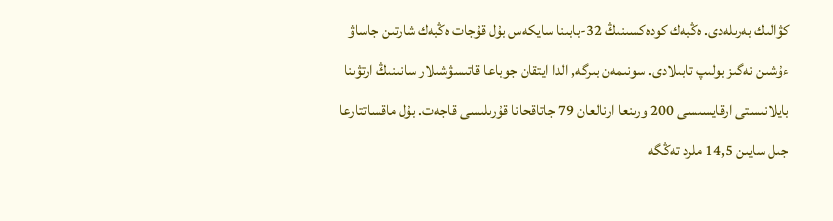كۋالىك بەرىلەدى. ەڭبەك كودەكسىنىڭ 32-بابىنا سايكەس بۇل قۇجات ەڭبەك شارتىن جاساۋ ءۇشىن نەگىز بولىپ تابىلادى. سونىمەن بىرگە, الدا ايتقان جوباعا قاتىسۋشىلار سانىنىڭ ارتۋىنا بايلانىستى ارقايسىسى 200 ورىنعا ارنالعان 79 جاتاقحانا قۇرىلىسى قاجەت. بۇل ماقساتتارعا جىل سايىن 14,5 ملرد تەڭگە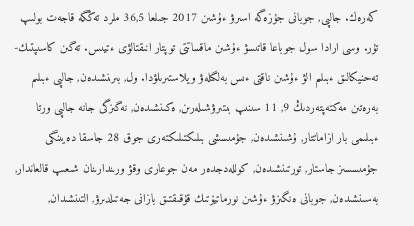كەرەك. جالپى, جوبانى جۇزەگە اسىرۋ ءۇشىن 2017 جىلعا 36,5 ملرد تەڭگە قاجەت بولىپ تۇر. وسى ارادا سول جوباعا قاتىسۋ ءۇشىن ماقساتتى توپتار انىقتالۋى ءتيىس. تەگىن كاسىپتىك-تەحنيكالىق ءبىلىم الۋ ءۇشىن ناقتى ءىس بەلگىلەۋ ويلاستىرىلۋدا. ول, بىرىنشىدەن, جالپى ءبىلىم بەرەتىن مەكتەپتەردىڭ 9, 11 سىنىپ بىتىرۋشىلەرىن, ەكىنشىدەن, نەگىزگى جانە جالپى ورتا ءبىلىمى بار ازاماتتار, ۇشىنشىدەن, جۇمىسشى بىلىكتىلىكتەرى جوق 28 جاسقا دەيىنگى جۇمىسسىز جاستار, تورتىنشىدەن, كوللەدجدەر مەن جوعارى وقۋ ورىندارىنان شىعىپ قالعاندار, بەسىنشىدەن, جوبانى ەنگىزۋ ءۇشىن نورماتيۆتىك قۇقىقتىق بازانى جەتىلدىرۋ, التىنشىدان,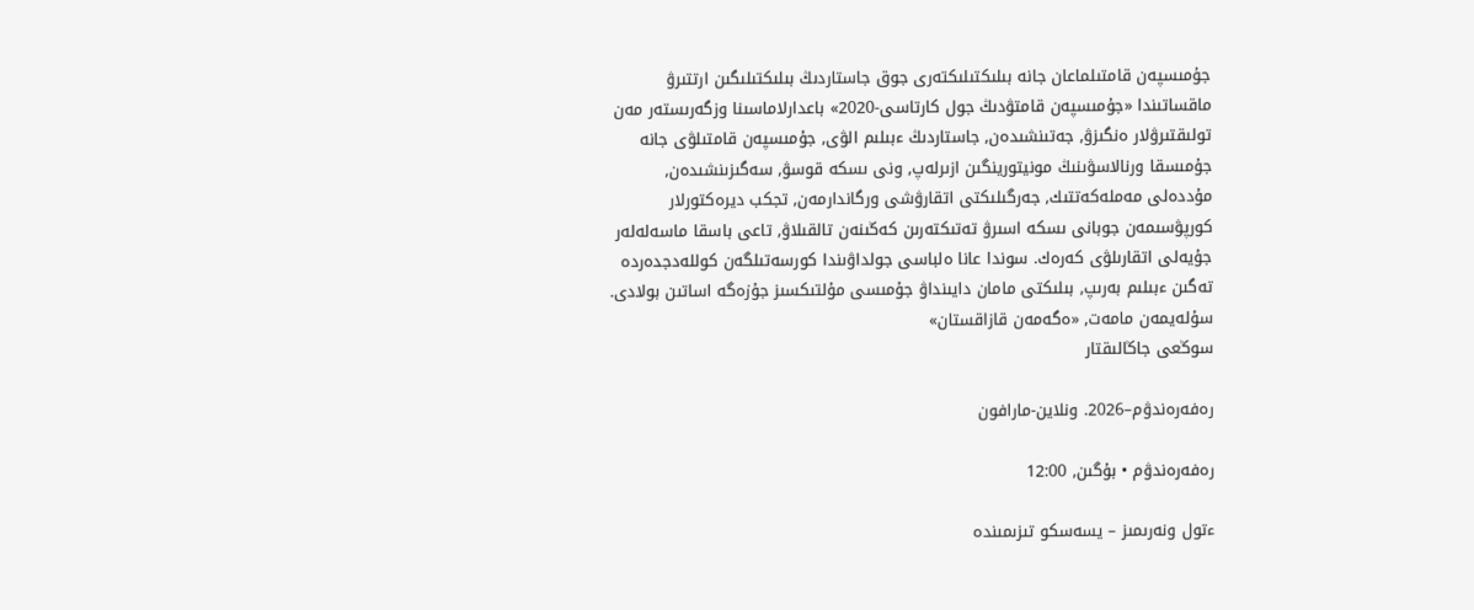جۇمىسپەن قامتىلماعان جانە بىلىكتىلىكتەرى جوق جاستاردىڭ بىلىكتىلىگىن ارتتىرۋ ماقساتىندا «جۇمىسپەن قامتۋدىڭ جول كارتاسى-2020» باعدارلاماسىنا وزگەرىستەر مەن تولىقتىرۋلار ەنگىزۋ, جەتىنشىدەن, جاستاردىڭ ءبىلىم الۋى, جۇمىسپەن قامتىلۋى جانە جۇمىسقا ورنالاسۋىنىڭ مونيتورينگىن ازىرلەپ, ونى ىسكە قوسۋ, سەگىزىنشىدەن, مۇددەلى مەملەكەتتىك, جەرگىلىكتى اتقارۋشى ورگاندارمەن, تجكب ديرەكتورلار كورپۋسىمەن جوبانى ىسكە اسىرۋ تەتىكتەرىن كەڭىنەن تالقىلاۋ, تاعى باسقا ماسەلەلەر جۇيەلى اتقارىلۋى كەرەك. سوندا عانا ەلباسى جولداۋىندا كورسەتىلگەن كوللەدجدەردە تەگىن ءبىلىم بەرىپ, بىلىكتى مامان دايىنداۋ جۇمىسى مۇلتىكسىز جۇزەگە اساتىن بولادى. سۇلەيمەن مامەت, «ەگەمەن قازاقستان»
سوڭعى جاڭالىقتار

رەفەرەندۋم–2026. ونلاين-مارافون

رەفەرەندۋم • بۇگىن, 12:00

ءتول ونەرىمىز – يسەسكو تىزىمىندە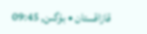قازاقستان • بۇگىن, 09:45